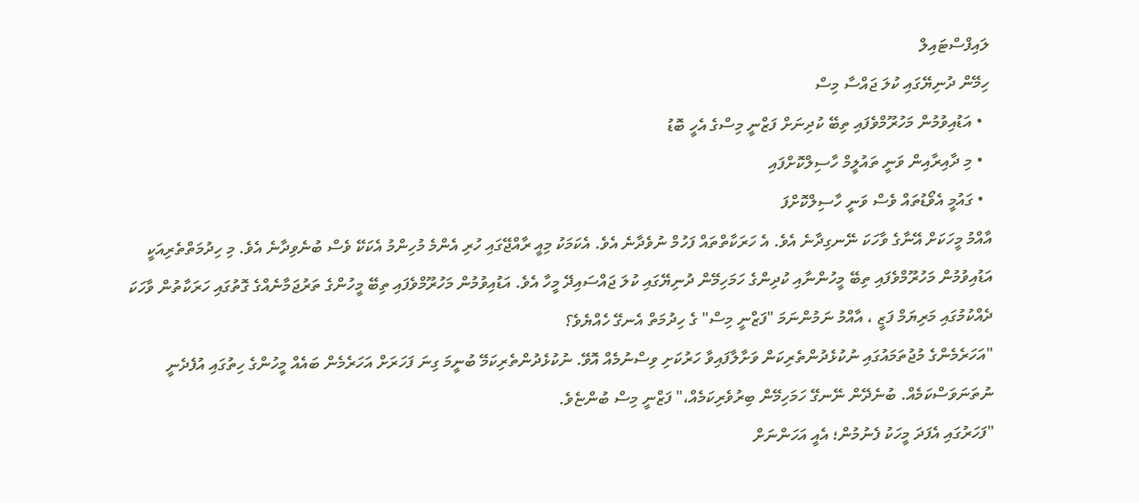ލައިފްސްޓައިލް
ހިމޭން ދުނިޔޭގައި ކުލަ ޖައްސާ މިސް
  • އަޑުއިވުމުން މަހުރޫމްވެފައި ތިބޭ ކުދިނަށް ފަޒްނީ މިސްގެ އެހީ ބޮޑު
  • މި ދާއިރާއިން ވަނީ ތައުލީމް ހާސިލްކޮށްފައި
  • ގައުމީ އެވޯޑުތައް ވެސް ވަނީ ހާސިލްކޮށްފަ
އާއްމު މީހަކަށް އޭނާގެ ވާހަކަ ނޭނގިދާނެ އެވެ. އެ ހަރަކާތްތައް ފަހުމް ނުވެދާނެ އެވެ. އެކަމަކު މިއީ ރާއްޖޭގައި ހުރި އެންމެ މުހިންމު އެކަކޭ ވެސް ބުނެވިދާނެ އެވެ. މި ހިދުމަތްތެރިއަކީ އަޑުއިވުމުން މަހުރޫމްވެފައި ތިބޭ މީހުންނާއި ކުދިންގެ ހަމަހިމޭން ދުނިޔޭގައި ކުލަ ޖައްސައިދޭ މީހާ އެވެ. އަޑުއިވުމުން މަހުރޫމްވެފައި ތިބޭ މީހުންގެ ތަރުޖަމާނެއްގެ ގޮތުގައި ހަރަކާތުން ވާހަކަ ދެއްކުމުގައި މަރިޔަމް ފަޒީ ، އާއްމު ނަމުންނަމަ "ފަޒްނީ މިސް" ގެ ހިދުމަތް އެނގޭ ހެއްޔެވެ؟
"އަހަރެމެންގެ މުޖުތަމައުގައި ނުކުޅެދުންތެރިކަން ވަށާލާފައިވާ ހަރުކަށި ވިސްނުމެއް އޮވޭ. ނުކުޅެދުންތެރިކަމޭ ބުނީމަ ގިނަ ފަހަރަށް އަހަރެމެން ބައެއް މީހުންގެ ހިތުގައި އުފެދެނީ ނުތަނަވަސްކަމެއް. ބުނެދޭން ނޭނގޭ ހަމަހިމޭން ބިރުވެރިކަމެއް،" ފަޒްނީ މިސް ބުންޏެވެ.
"ފަހަރުގައި އެފަދަ މީހަކު ފެނުމުން؛ އެއީ އަހަންނަށް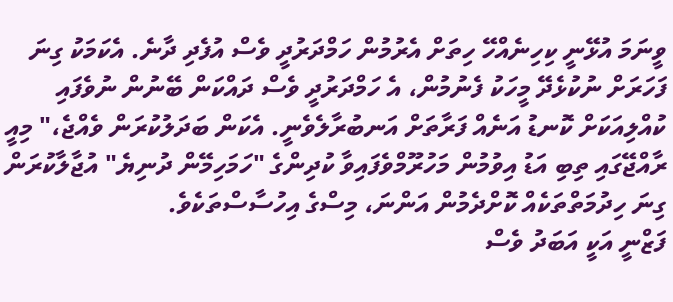ވީނަމަ އުޅޭނީ ކިހިނެއްހޭ ހިތަށް އެރުމުން ހަމްދަރުދީ ވެސް އުފެދި ދާނެ. އެކަމަކު ގިނަ ފަހަރަށް ނުކުޅެދޭ މީހަކު ފެނުމުން، އެ ހަމްދަރުދީ ވެސް ދައްކަން ބޭނުން ނުވެފައި ކުއްލިއަކަށް ކޮނޑު އަނެއް ފަރާތަށް އަނބުރާލެވެނީ. އެކަން ބަދަލުކުރަން ވެއްޖެ،" މިއީ ރާއްޖޭގައި ތިބި އަޑު އިވުމުން މަހުރޫމްވެފައިވާ ކުދިންގެ "ހަމަހިމޭން ދުނިޔެ" އުޖާލާކުރަން ގިނަ ހިދުމަތްތަކެއް ކޮށްދެމުން އަންނަ، މިސްގެ އިހުސާސްތަކެވެ.
ފަޒްނީ އަކީ އަބަދު ވެސް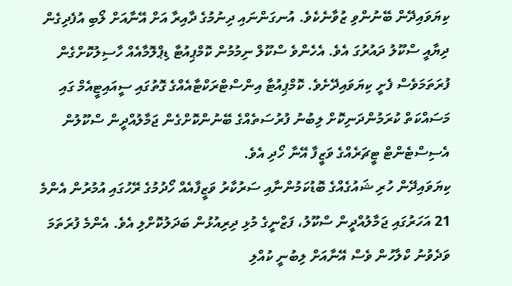ކިޔަވައިދޭން ބޭނުންވި ޒުވާނެކެވެ. އުނގަންނައި ދިނުމުގެ ދާއިރާ އަށް އޭނާއަށް ލޯބި އުފެދިގެން ދިޔާއީ ސްކޫލު ދައުރުގަ އެވެ. އެހެންވެ ސްކޫލް ނިމުމުން ކޮމްޕިއުޓާ ޑިޕްލޮމާއެއް ހާސިލުކޮށްގެން ފުރަތަމަވެސް ފެށީ ކިޔަވައިދޭށެވެ. ކޮމްޕިއުޓާ އިންސްޓްރަކްޓާއެއްގެ ގޮތުގައި ސީއައިޓީއެމް ގައި މަސައްކަތް ކުރަމުންދަނިކޮށް ލިބުނު ފުރުސަތެއްގެ ބޭނުންކޮށްގެން ޖަމާލުއްދީން ސްކޫލުން އެސިސްޓެންޓް ޓީޗަރެއްގެ ވަޒީފާ އޭނާ ހޯދި އެވެ.
ކިޔަވައިދޭން ހުރި ޝައުގެއްގެ ބޮޑުކަމުންނާއި ސަރުކާރު ވަޒީފާއެއް ހޯދުމުގެ ރޭހުގައި އުމުރުން އެންމެ 21 އަހަރުގައި ޖަމާލުއްދީން ސްކޫލު، ފަޒްނީގެ މުޅި ދިރިއުޅުން ބަދަލުކޮށްލި އެވެ. އެންމެ ފުރަތަމަ ވަދެވުނު ކްލާހުން ވެސް އޭނާއަށް ލިބުނީ ކުއްލި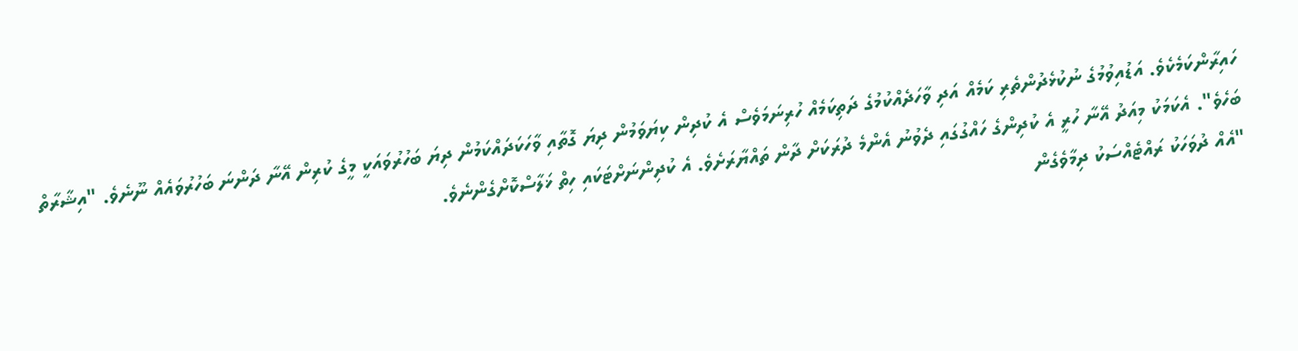ހައިރާންކަމެކެވެ. އަޑުއިވުމުގެ ނުކުޅެދުންތެރި ކަމެއް އަދި ވާހަދެއްކުމުގެ ދަތިކަމެއް ހުރިނަމަވެސް އެ ކުދިން ކިޔަވަމުން ދިޔަ ގޮތާއި ވާހަކަދައްކަމުން ދިޔަ ބަހުރުވައަކީ މީގެ ކުރިން އޭނާ ދަންނަ ބަހުރުވައެއް ނޫނެވެ. "އިޝާރާތް ބަހެވެ". އެކަމަކު މިއަދު އޭނާ ހުރީ އެ ކުދިންގެ ހައްގުގައި ދެވުނު އެންމެ ދުރަކަށް ދާން ތައްޔާރަށެވެ. އެ ކުދިންނަށްޓަކައި ހިތް ޚަލާސްކޮށްގެންނެވެ.
"އެއް ދުވަހަކު ރައްޓެއްސަކު ދިމާވެގެން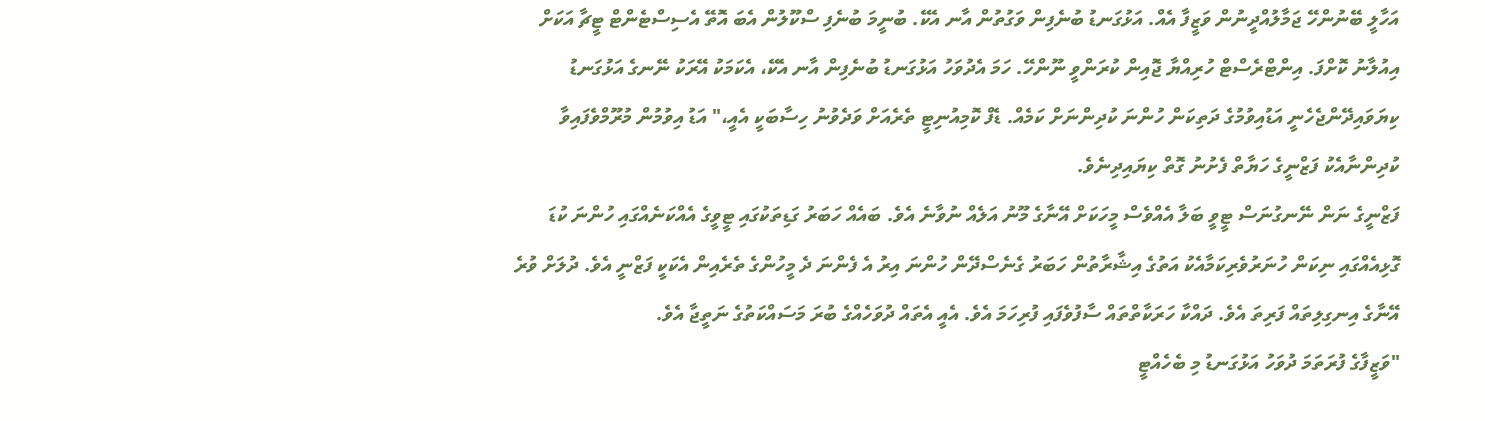އަހާލީ ބޭނުންހޭ ޖަމާލުއްދީނުން ވަޒީފާ އެއް. އަޅުގަނޑު ބުނެފިން ވަގުތުން އާނ އެކޭ. ބުނީމަ ބުނެފި ސްކޫލުން އެބަ އޮތޭ އެސިސްޓެންޓް ޓީޗާ އަކަށް އިއުލާނު ކޮށްފަ. އިންޓްރެސްޓް ހުރިއްޔާ ޖޮއިން ކުރަންވީ ނޫންހޭ. ހަމަ އެދުވަހު އަޅުގަނޑު ބުނެފިން އާނ އެކޭ، އެކަމަކު އޭރަކު ނޭނގެ އަޅުގަނޑު ކިޔަވައިދޭންޖެހެނީ އަޑުއިވުމުގެ ދަތިކަން ހުންނަ ކުދިންނަށް ކަމެއް. ޑެފް ކޮމިއުނިޓީ ތެރެއަށް ވަދެވުނު ހިސާބަކީ އެއީ،" އަޑު އިވުމުން މުރޫމްވެފައިވާ ކުދިންނާއެކު ފަޒްނީގެ ހަޔާތް ފެށުނު ގޮތް ކިޔައިދިނެވެ.
ފަޒްނީގެ ނަން ނޭނގުނަސް ޓީވީ ބަލާ އެއްވެސް މީހަކަށް އޭނާގެ މޫނު އަލެއް ނުވާނެ އެވެ. ބައެއް ހަބަރު ގަޑިތަކުގައި ޓީވީގެ އެއްކަނެއްގައި ހުންނަ ކުޑަ ގޮޅިއެއްގައި ނިކަން ހުނަރުވެރިކަމާއެކު އަތުގެ އިޝާރާތުން ހަބަރު ގެނެސްދޭން ހުންނަ އިރު އެ ފެންނަ ދެ މީހުންގެ ތެރެއިން އެކަކީ ފަޒްނީ އެވެ. ދުލަށް ވުރެ އޭނާގެ އިނގިލިތައް ފަރިތަ އެވެ. ދައްކާ ހަރަކާތްތައް ސާފުވެފައި ފުރިހަމަ އެވެ. އެއީ އެތައް ދުވަހެއްގެ ބުރަ މަސައްކަތުގެ ނަތީޖާ އެވެ.
"ވަޒީފާގެ ފުރަތަމަ ދުވަހު އަޅުގަނޑު މި ބެހެއްޓީ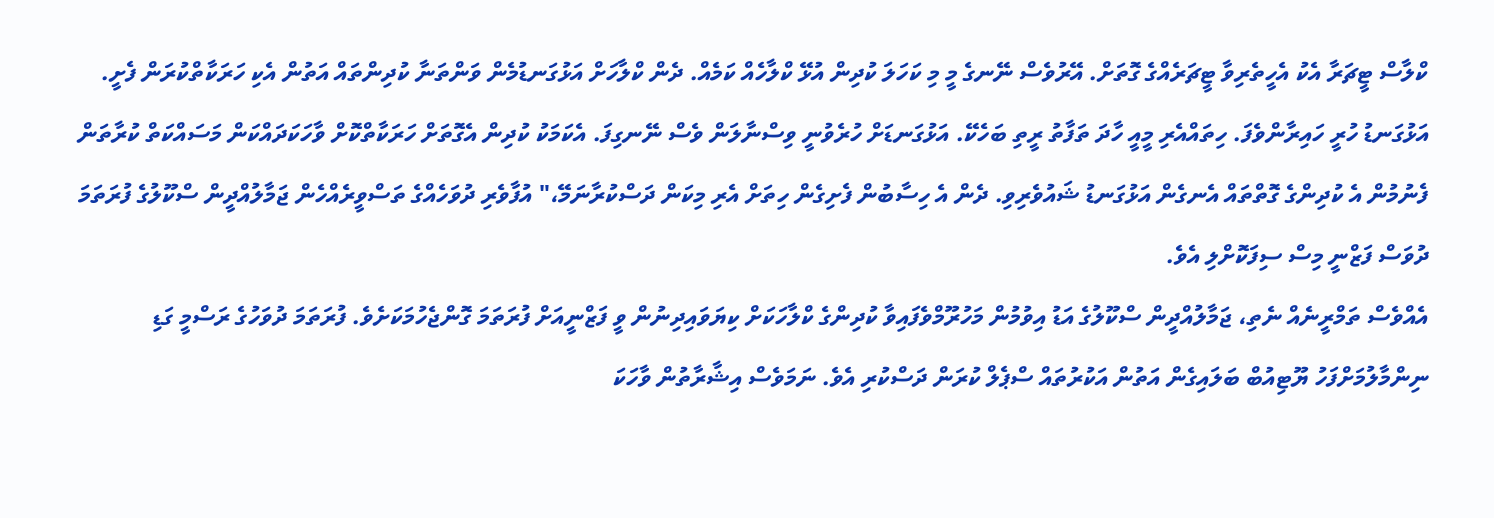ކްލާސް ޓީޗަރާ އެކު އެހީތެރިވާ ޓީޗަރެއްގެ ގޮތަށް. އޭރުވެސް ނޭނގެ މީ މި ކަހަލަ ކުދިން އުޅޭ ކްލާހެއް ކަމެއް. ދެން ކްލާހަށް އަޅުގަނޑުމެން ވަންތަނާ ކުދިންތައް އަތުން އެކި ހަރަކާތްކުރަން ފެށީ. އަޅުގަނޑު ހުރީ ހައިރާންވެފަ. ހިތައްއެރި މީއީ ހާދަ ތަފާތު ރީތި ބަހެކޭ. އަޅުގަނޑަށް ހުރެވުނީ ވިސްނާލަން ވެސް ނޭނގިފަ. އެކަމަކު ކުދިން އެގޮތަށް ހަރަކާތްކޮށް ވާހަކަދައްކަން މަސައްކަތް ކުރާތަން ފެނުމުން އެ ކުދިންގެ ގޮތްތައް އެނގެން އަޅުގަނޑު ޝައުވެރިވި. ދެން އެ ހިސާބުން ފެށިގެން ހިތަށް އެރި މިކަން ދަސްކުރާނަމޭ،" އުފާވެރި ދުވަހެއްގެ ތަސްވީރެއްހެން ޖަމާލުއްދީން ސްކޫލުގެ ފުރަތަމަ ދުވަސް ފަޒްނީ މިސް ސިފަކޮށްލި އެވެ.
އެއްވެސް ތަމްރީނެއް ނެތި، ޖަމާލުއްދީން ސްކޫލުގެ އަޑު އިވުމުން މަހުރޫމްވެފައިވާ ކުދިންގެ ކްލާހަކަށް ކިޔަވައިދިނުން ވީ ފަޒްނީއަށް ފުރަތަމަ ގޮންޖެހުމަކަށެވެ. ފުރަތަމަ ދުވަހުގެ ރަސްމީ ގަޑި ނިންމާލުމަށްފަހު ޔޫޓިއުބް ބަލައިގެން އަތުން އަކުރުތައް ސްޕެލް ކުރަން ދަސްކުރި އެވެ. ނަމަވެސް އިޝާރާތުން ވާހަކަ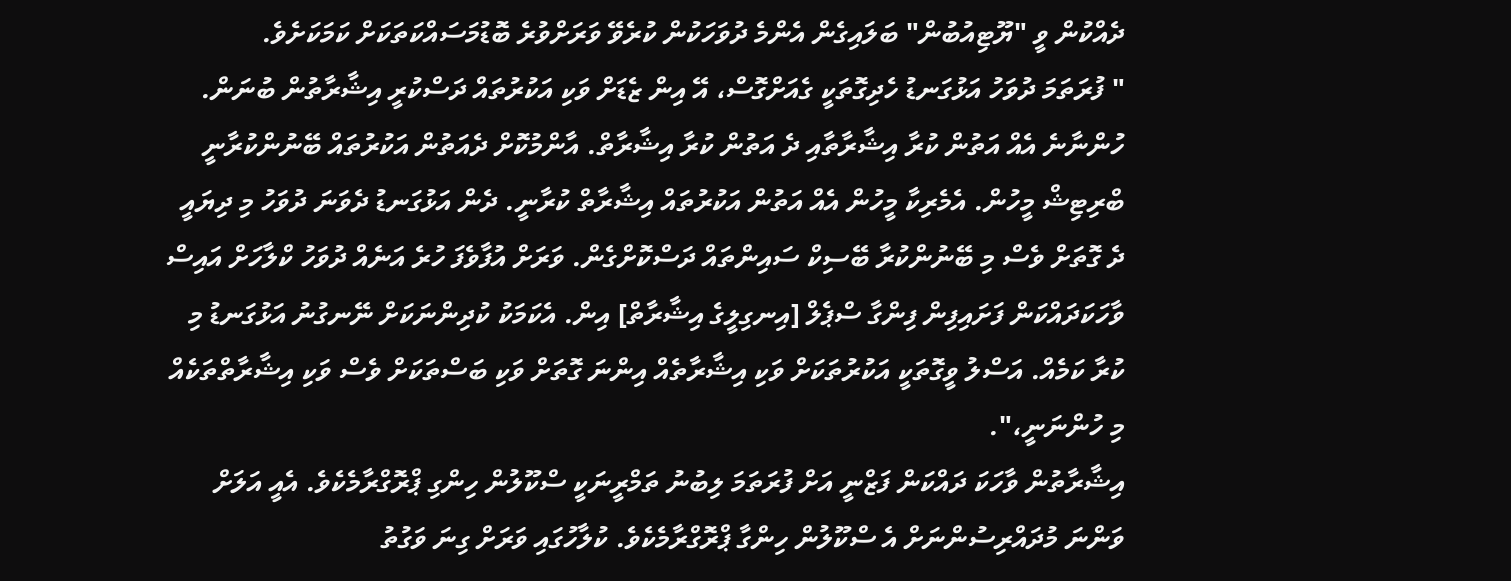ދެއްކުން ވީ "ޔޫޓިއުބުން" ބަލައިގެން އެންމެ ދުވަހަކުން ކުރެވޭ ވަރަށްވުރެ ބޮޑުމަސައްކަތަކަށް ކަމަކަށެވެ.
" ފުރަތަމަ ދުވަހު އަޅުގަނޑު ހެދިގޮތަކީ ގެއަށްގޮސް، އޭ އިން ޒެޑަށް ވަކި އަކުރުތައް ދަސްކުރީ އިޝާރާތުން ބުނަން. ހުންނާނެ އެއް އަތުން ކުރާ އިޝާރާތާއި ދެ އަތުން ކުރާ އިޝާރާތް. އާންމުކޮށް ދެއަތުން އަކުރުތައް ބޭނުންކުރާނީ ބްރިޓިޝް މީހުން. އެމެރިކާ މީހުން އެއް އަތުން އަކުރުތައް އިޝާރާތް ކުރާނީ. ދެން އަޅުގަނޑު ދެވަނަ ދުވަހު މި ދިޔައީ ދެ ގޮތަށް ވެސް މި ބޭނުންކުރާ ބޭސިކް ސައިންތައް ދަސްކޮށްގެން. ވަރަށް އުފާވެފަ ހުރެ އަނެއް ދުވަހު ކްލާހަށް އައިސް ވާހަކަދައްކަން ފަށައިފިން ފިންގާ ސްޕެލް [އިނގިލީގެ އިޝާރާތް] އިން. އެކަމަކު ކުދިންނަކަށް ނޭނގުނު އަޅުގަނޑު މި ކުރާ ކަމެއް. އަސްލު ވީގޮތަކީ އަކުރުތަކަށް ވަކި އިޝާރާތެއް އިންނަ ގޮތަށް ވަކި ބަސްތަކަށް ވެސް ވަކި އިޝާރާތްތަކެއް މި ހުންނަނީ،".
އިޝާރާތުން ވާހަކަ ދައްކަން ފަޒްނީ އަށް ފުރަތަމަ ލިބުނު ތަމްރީނަކީ ސްކޫލުން ހިންގި ޕްރޮގްރާމެކެވެ. އެއީ އަލަށް ވަންނަ މުދައްރިސުންނަށް އެ ސްކޫލުން ހިންގާ ޕްރޮގްރާމެކެވެ. ކުލާހުގައި ވަރަށް ގިނަ ވަގުތު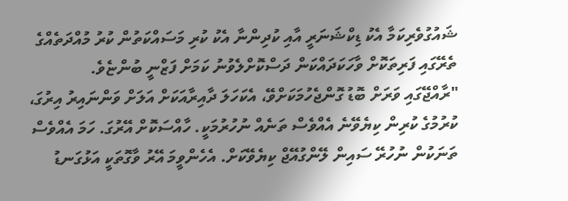ޝައުގުވެރިކަމާ އެކު ޑިކްޝަނަރީ އާއި ކުދިންނާ އެކު ކުރި މަސައްކަތުން ކުރު މުއްދަތެއްގެ ތެރޭގައި ފަރިތަކޮށް ވާހަކަދައްކަން ދަސްކޮށްލެވުނު ކަމަށް ފަޒްނީ ބުންޏެވެ.
"ރާއްޖޭގައި ވަރަށް ބޮޑު ގޮންޖެހުމަކަށްވޭ، އެކަހަލަ ދާއިރާއަކަށް އަލަށް ވަންނައިރު އިރުގަ، ކުރުމުގެ ކުރިން ކިޔެވޭނެ އެއްވެސް ތަނެއް ނުހުރުމަކީ. ހާއްސަކޮށް އޭރުގަ. ހަމަ އެއްވެސް ތަނަކުން ނުހުރޭ ސައިން ލޭންގުއޭޖް ކިޔެވޭކަށް. އެހެންވީމަ އޭރު ވާގޮތަކީ އަޅުގަނޑު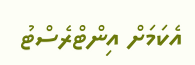އެކަމަށް އިންޓްރެސްޓު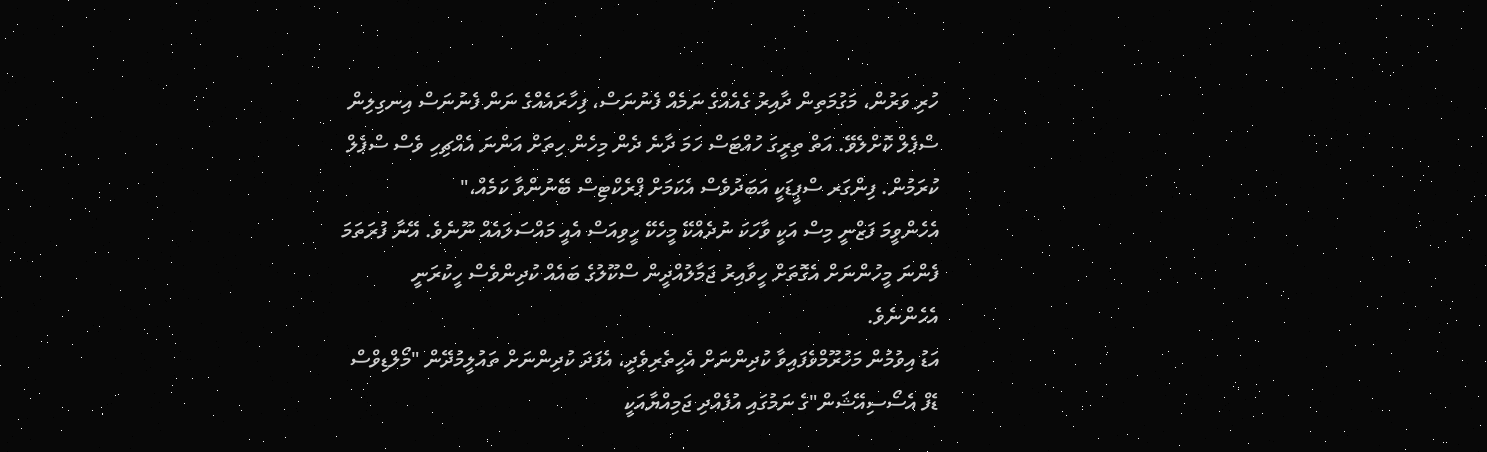ހުރި ވަރުން، މަގުމަތިން ދާއިރު ގެއެއްގެ ނަމެއް ފެނުނަސް، ފިހާރައެއްގެ ނަން ފެނުނަސް އިނގިލިން ސްޕެލް ކޮށްލެވޭ. އަތް ތިރީގަ ހުއްޓަސް ހަމަ ދާނެ ދެން މިހެން ހިތަށް އަންނަ އެއްޗިހި ވެސް ސްޕެލް ކުރަމުން. ފިންގަރ ސްޕީޑަކީ އަބަދުވެސް އެކަމަށް ޕްރެކްޓިސް ބޭނުންވާ ކަމެއް،"
އެހެންވީމަ ފަޒްނީ މިސް އަކީ ވާހަކަ ނުދެއްކޭ މީހެކޭ ހީވިއަސް އެއީ މައްސަލައެއް ނޫނެވެ. އޭނާ ފުރަތަމަ ފެންނަ މީހުންނަށް އެގޮތަށް ހީވާއިރު ޖަމާލުއްދީން ސްކޫލުގެ ބައެއް ކުދިންވެސް ހީކުރަނީ އެހެންނެވެ.
އަޑު އިވުމުން މަހުރޫމްވެފައިވާ ކުދިންނަށް އެހީތެރިވެދީ، އެފަދަ ކުދިންނަށް ތައުލީމުދޭން "މޯލްޑިވްސް ޑެފް އެސޯސިއޭޝަން"ގެ ނަމުގައި އުފެއްދި ޖަމިއްޔާއަކީ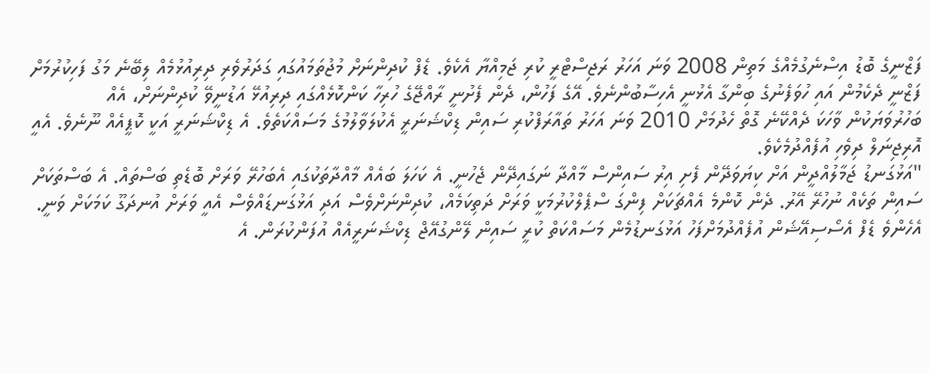ފަޒްނީގެ ބޮޑު އިސްނެގުމެއްގެ މަތިން 2008 ވަނަ އަހަރު ރަޖިސްޓްރީ ކުރި ޖަމިއްޔާ އެކެވެ. ޑެފް ކުދިންނަށް މުޖުތަމައުގައި ގަދަރުވެރި ދިރިއުޅުމެއް ލިބޭނެ މަގު ފަހިކުރުމަށް ފަޒްނީ ދެކެމުން އައި ހުވަފެނުގެ ބިންގާ އެޅުނީ އެހިސާބުންނެވެ. އޭގެ ފަހުން، ދެން ފެށުނީ ރާއްޖޭގެ ހުރިހާ ކަންކޮޅެއްގައި ދިރިއުޅޭ އަޑުނީވޭ ކުދިންނަށް، އެއް ބަހުރުވަޔަކުން ވާހަކަ ދެއްކޭނެ ގޮތް ހެދުމަށް 2010 ވަނަ އަހަރު ތައާރަފްކުރި ސައިން ޑިކްޝަނަރީ އެކުލަވާލުމުގެ މަސައްކަތެވެ. އެ ޑިކްޝަނަރީ އަކީ ކޮޕީއެއް ނޫނެވެ. އެއީ އޮރިޖިނަލް ދިވެހި އުފެއްދުމެކެވެ.
"އަޅުގަނޑު ޖަމާލުއްދީން އަށް ކިޔަވަދޭން ފެށި އިރު ސައިންސް މާއްދާ ނަގައިދޭން ޖެހުނީ. އެ ކަހަލަ ބައެއް މާއްދާތަކުގައި އެބަހުރޭ ވަރަށް ބޮޑެތި ބަސްތައް. އެ ބަސްތަކަށް ސައިން ތަކެއް ނުހުރޭ އޭރު. ދެން ކޮންމެ އެއްޗަކަށް ފިންގަ ސްޕެލްކުރުމަކީ ވަރަށް ދަތިކަމެއް، ކުދިންނަށްވެސް އަދި އަޅުގަނޑައްވެސް އެއީ ވަރަށް އުނދަގޫ ކަމަކަށް ވަނީ. އެހެންވެ ޑެފް އެސޯސިއޭޝަން އުފެއްދުމަށްފަހު އަޅުގަނޑުމެން މަސައްކަތް ކުރީ ސައިން ލޭންގުއޭޖް ޑިކްޝަނަރީއެއް އުފަންކުރަން. އެ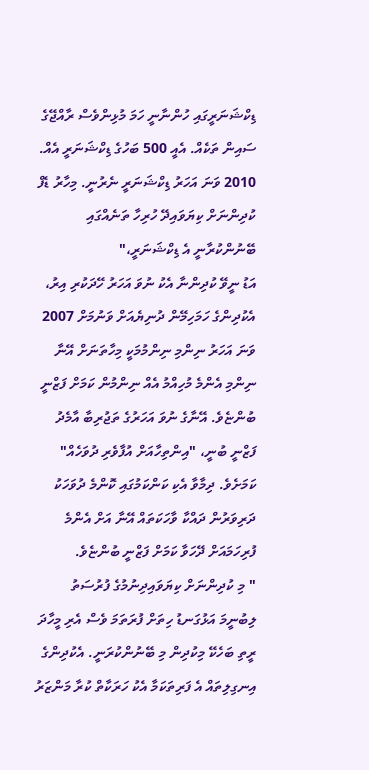ޑިކްޝަނަރީގައި ހުންނާނީ ހަމަ މުޅިންވެސް ރާއްޖޭގެ ސައިން ތަކެއް. އެއީ 500 ބަހުގެ ޑިކްޝަނަރީ އެއް. 2010 ވަނަ އަހަރު ޑިކްޝަނަރީ ނެރުނީ. މިހާރު ޑެފް ކުދިންނަށް ކިޔަވައިދޭ ހުރިހާ ތަނެއްގައި ބޭނުންކުރާނީ އެ ޑިކްޝަނަރީ،"
އަޑު ނީވޭ ކުދިންނާ އެކު ނުވަ އަހަރު ހޭދަކުރި އިރު، އެކުދިންގެ ހަމަހިމޭން ދުނިޔެއަށް ވަނުމަށް 2007 ވަނަ އަހަރު ނިންމި ނިންމުމަކީ މިހާތަނަށް އޭނާ ނިންމި އެންމެ މުހިއްމު އެއް ނިންމުން ކަމަށް ފަޒްނީ ބުންޏެވެ. އޭނާގެ ނުވަ އަހަރުގެ ތަޖުރިބާ އާމެދު ފަޒްނީ ބުނީ، "އިންތިހާއަށް އުފާވެރި ދުވަހެއް" ކަމަށެވެ. ދިމާވާ އެކި ކަންކަމުގައި ކޮންމެ ދުވަހަކު ދަރިވަރުން ދައްކާ ވާހަކަތައް އޭނާ އަށް އެންމެ ފުރިހަމައަށް ދޭހަވާ ކަމަށް ފަޒްނީ ބުންޏެވެ.
" މި ކުދިންނަށް ކިޔަވައިދިނުމުގެ ފުރުސަތު ލިބުނީމަ އަޅުގަނޑު ހިތަށް ފުރަތަމަ ވެސް އެރި މީހާދަ ރީތި ބަހެކޭ މިކުދިން މި ބޭނުންކުރަނީ. އެކުދިންގެ އިނގިލިތައް އެ ފަރިތަކަމާ އެކު ހަރަކާތް ކުރާ މަންޒަރު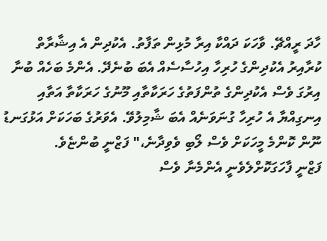ހާދަ ރީއްޗޭ. ވާހަކަ ދައްކާ އިރާ މުޅިން ތަފާތު. އެކުދިން އެ އިޝާރާތް ކުރާއިރު އެކުދިންގެ ހުރިހާ އިހުސާސެއް އެބަ ބުނެދޭ. އެންމެ ބަހެއް ބުނާ އިރުގަ ވެސް އެކުދިންގެ ތުންފަތުގެ ހަރަކާތާއި މޫނުގެ ހަރަކާތާ އަތާއި އިނގިއްޔާ އެ ހުރިހާ ގުނަވަނެއް އެބަ ޝާމިލުވޭ. އެވަރުގެ ބަހަކަށް އަޅުގަނޑު ނޫން ކޮންމެ މީހަކަށް ވެސް ލޯބި ވެވިދާނެ،" ފަޒްނީ ބުންޏެވެ.
ފަޒްނީ ފާހަގަކޮށްލެވެނީ އެންމެނާ ވެސް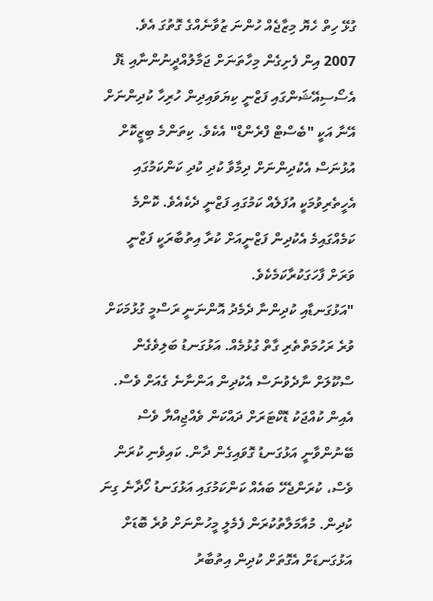ގުޅޭ ހިތް ހެޔޮ މިޒާޖެއް ހުންނަ ޒުވާނެއްގެ ގޮތުގަ އެވެ. 2007 އިން ފެށިގެން މިހާތަނަށް ޖަމާލުއްދީނުންނާއި ޑެފް އެސޯސިއޭޝަންގައި ފަޒްނީ ކިޔަވައިދިން ހުރިހާ ކުދިންނަށް އޭނާ އަކީ "ބެސްޓް ފްރެންޑް" އެކެވެ. ކިތަންމެ ބިޒީކޮށް އުޅުނަސް އެކުދިންނަށް ދިމާވާ ކުދި ކުދި ކަންކަމުގައި އެހީތެރިވުމަކީ އުފަލެއް ކަމުގައި ފަޒްނީ ދެކެއެވެ. ކޮންމެ ކަމެއްގައިމެ އެކުދިން ފަޒްނީއަށް ކުރާ އިތުބާރަކީ ފަޒްނީ ވަރަށް ފާހަގަކުރާކަމެކެވެ.
"އަޅުގަނޑާއި ކުދިންނާ ދެމެދު އޮންނަނީ ރަސްމީ ގުޅުމަކަށް ވުރެ ރަހުމަތްތެރި ގާތް ގުޅުމެއް. އަޅުގަނޑު ބަލިވެގެން ސްކޫލަށް ނާދެވުނަސް އެކުދިން އަންނާނެ ގެއަށް ވެސް. އެއިން ކުއްޖަކު ޑޮކްޓަރަށް ދައްކަން ވެއްޖިއްޔާ ވެސް ބޭނުންވާނީ އަޅުގަނޑު ގޮވައިގެން ދާން. ކައިވެނި ކުރަން ވެސް، ކުރަންޖެހޭ ބައެއް ކަންކަމުގައި އަޅުގަނޑު ހޯދާނެ ގިނަ ކުދިން. މުއާމަލާތުކުރަން ފެމެލީ މީހުންނަށް ވުރެ ބޮޑަށް އަޅުގަނޑަށް އެގޮތަށް ކުދިން އިތުބާރު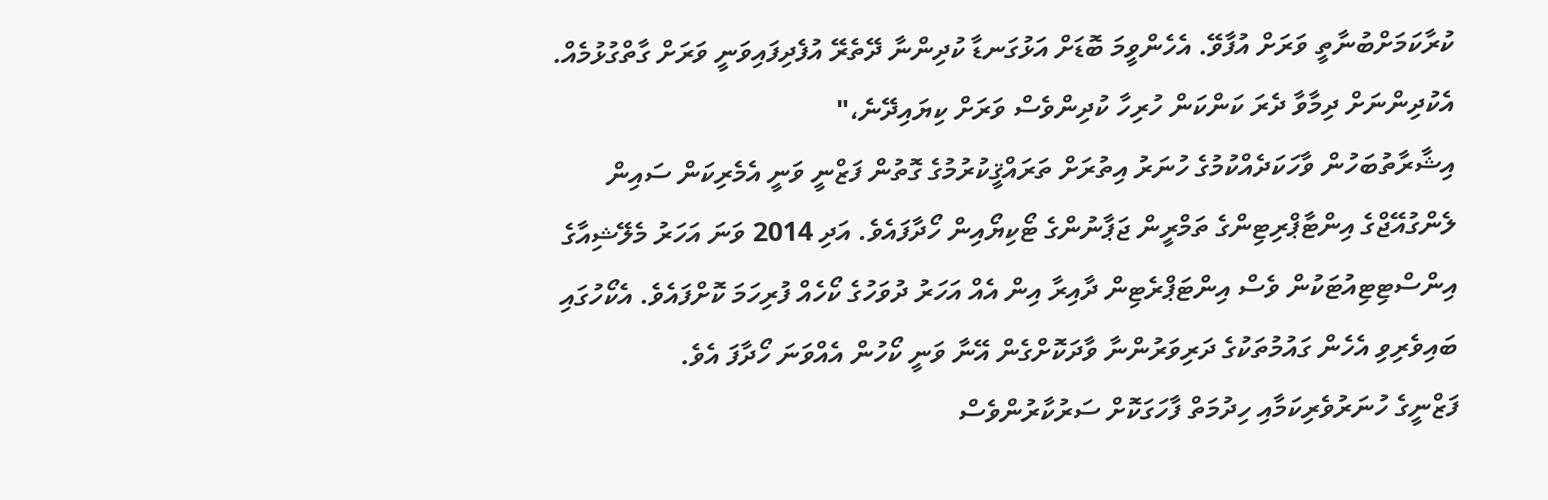ކުރާކަމަށްބުނާތީ ވަރަށް އުފާވޭ. އެހެންވީމަ ބޮޑަށް އަޅުގަނޑާ ކުދިންނާ ދޭތެރޭ އުފެދިފައިވަނީ ވަރަށް ގާތްގުޅުމެއް. އެކުދިންނަށް ދިމާވާ ދެރަ ކަންކަން ހުރިހާ ކުދިންވެސް ވަރަށް ކިޔައިދޭނެ،"
އިޝާރާތުބަހުން ވާހަކަދެއްކުމުގެ ހުނަރު އިތުރަށް ތަރައްޤީކުރުމުގެ ގޮތުން ފަޒްނީ ވަނީ އެމެރިކަން ސައިން ލެންގުއޭޖްގެ އިންޓާޕްރިޓިންގެ ތަމްރީން ޖަޕާނުންގެ ޓޯކިޔޯއިން ހޯދާފައެވެ. އަދި 2014 ވަނަ އަހަރު މެލޭޝިއާގެ އިންސްޓިޓިއުޓަކުން ވެސް އިންޓަޕްރެޓިން ދާއިރާ އިން އެއް އަހަރު ދުވަހުގެ ކޯހެއް ފުރިހަމަ ކޮށްފައެވެ. އެކޯހުގައި ބައިވެރިވި އެހެން ގައުމުތަކުގެ ދަރިވަރުންނާ ވާދަކޮށްގެން އޭނާ ވަނީ ކޯހުން އެއްވަނަ ހޯދާފަ އެވެ.
ފަޒްނީގެ ހުނަރުވެރިކަމާއި ހިދުމަތް ފާހަގަކޮށް ސަރުކާރުންވެސް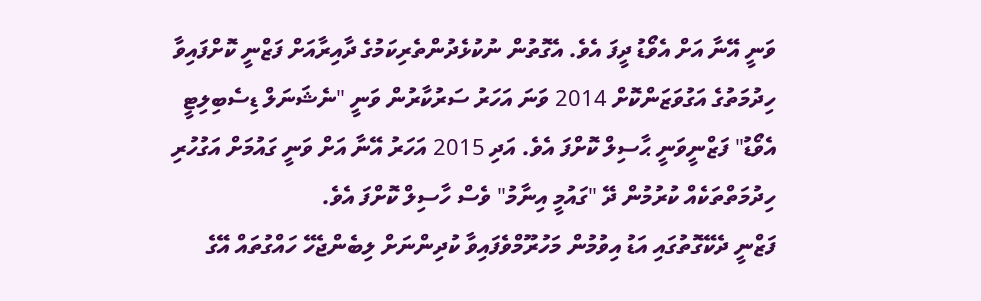ވަނީ އޭނާ އަށް އެވޯޑު ދީފަ އެވެ. އެގޮތުން ނުކުޅެދުންތެރިކަމުގެ ދާއިރާއަށް ފަޒްނީ ކޮށްފައިވާ ހިދުމަތުގެ އަގުވަޒަންކޮށް 2014 ވަނަ އަހަރު ސަރުކާރުން ވަނީ "ނެޝަނަލް ޑިސެބިލިޓީ އެވޯޑު" ފަޒްނީވަނީ ޙާސިލް ކޮށްފަ އެވެ. އަދި 2015 އަހަރު އޭނާ އަށް ވަނީ ގައުމަށް އަގުހުރި ހިދުމަތްތަކެއް ކުރުމުން ދޭ "ގައުމީ އިނާމު" ވެސް ހާސިލް ކޮށްފަ އެވެ.
ފަޒްނީ ދެކޭގޮތުގައި އަޑު އިވުމުން މަހުރޫމްވެފައިވާ ކުދިންނަށް ލިބެންޖެހޭ ހައްގުތައް އޭގެ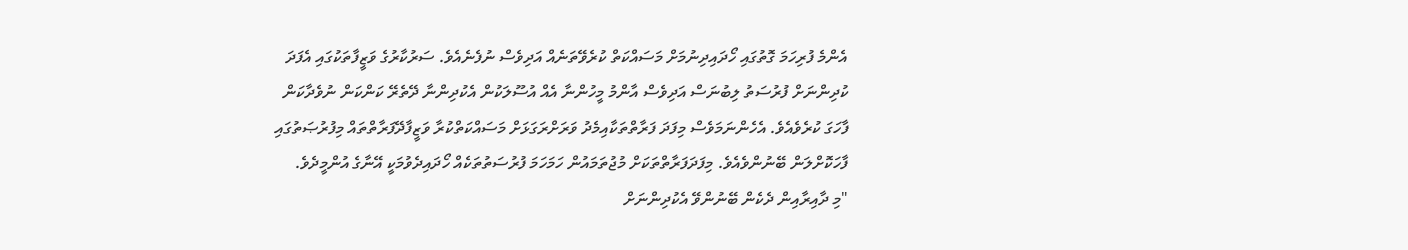އެންމެ ފުރިހަމަ ގޮތުގައި ހޯދައިދިނުމަށް މަސައްކަތް ކުރެވޭތަނެއް އަދިވެސް ނުފެނެއެވެ. ސަރުކާރުގެ ވަޒީފާތަކުގައި އެފަދަ ކުދިންނަށް ފުރުސަތު ލިބުނަސް އަދިވެސް އާންމު މީހުންނާ އެއް އުސޫލަކުން އެކުދިންނާ ދޭތެރޭ ކަންކަން ނުވެދާކަން ފާހަގަ ކުރެވެއެވެ. އެހެންނަމަވެސް މިފަދަ ފަރާތްތަކާއިމެދު ވަރަށްރަގަޅަށް މަސައްކަތްކުރާ ވަޒީފާދޭފަރާތްތައް މިފުރުޞަތުގައި ފާހަކޮށްލަން ބޭނުންވެއެވެ. މިފަދަފަރާތްތަކަށް މުޖުތަމައުން ހަމަހަމަ ފުރުސަތުތަކެއް ހޯދައިދެވުމަކީ އޭނާގެ އުންމީދެވެ.
"މި ދާއިރާއިން ދެކެން ބޭނުންވޭ އެކުދިންނަށް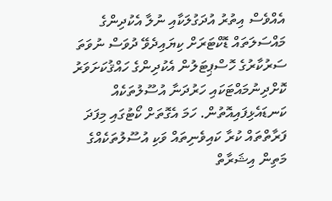އެއްވެސް އިތުރު އުދަގުލަކާއި ނުލާ އެކުދިންގެ މައްސަލަތައް ޑޮކްޓަރަށް ކިޔައިދެވޭ ދުވަސް ނުވަތަ ސަރުކާރުގެ ހޮސްޕިޓަލުން އެކުދިންގެ ހައްޤުކަށަވަރު ކޮށްދިނުމައްޓަކައި ހަރުދަނާ އުސޫލުތަކެއް ކަނޑައެޅިފައިއޮތުން. ހަމަ އެގޮތަށް ކޯޓުގައި މިފަދަ ފަރާތްތައް ކުރާ ކައިވެނިތައް ވަކި އުސޫލުތަކެއްގެ މަތިން އިޝަރާތް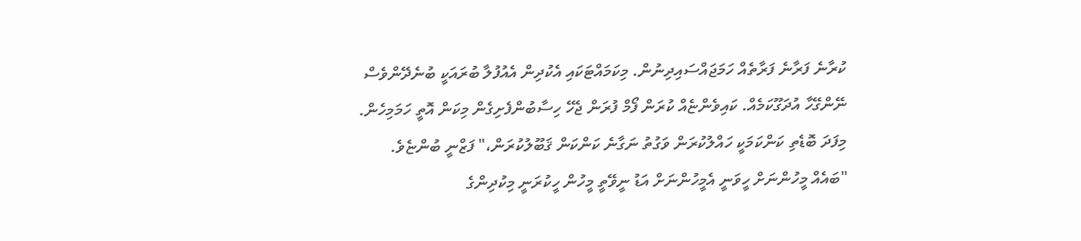ކުރާނެ ފަރާނެ ފަރާތެއް ހަމަޖައްސައިދިނުން. މިކަމައްޓަކައި އެކުދިން އެއުފުލާ ބުރައަކީ ބުނެދޭންވެސް ނޭންގޭހާ އުދަގޫކަމެއް. ކައިވެންޏެއް ކުރަން ފޯމް ފުރަން ޖެހޭ ހިސާބުންފެށިގެން މިކަން އޮތީ ހަމަމިހެން. މިފަދަ ބޮޑެތި ކަންކަމަކީ ހައްލުކުރަން ވަގުތު ނަގާނެ ކަންކަން ޤަބޫލުކުރަން،" ފަޒްނީ ބުންޏެވެ.
"ބައެއް މީހުންނަށް ހީވަނީ އެމީހުންނަށް އަޑު ނީވޭތީ މީހުން ހީކުރަނީ މިކުދިންގެ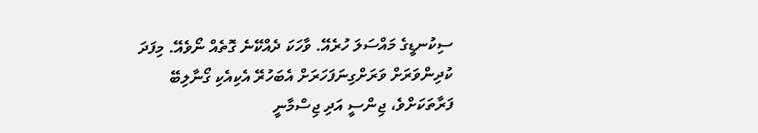ސިކުނޑީގެ މައްސަލަ ހުރެއޭ. ވާހަކަ ދެއްކޭނެ ގޮތެއް ނޯވެއޭ. މިފަދަ ކުދިންވަރަށް ވަރަށްގިނަފަހަރަށް އެބަހުރޭ އެކިއެކި ގޯނާލިބޭ ފަރާތަކަށްވެ، ޖިންސީ އަދި ޖިސްމާނީ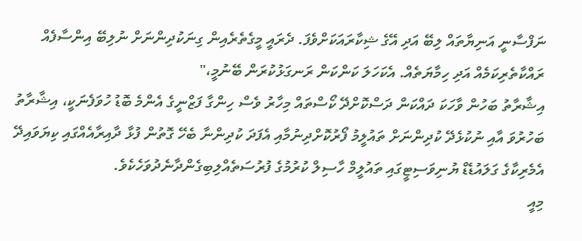ނަފްސާނީ އަނިޔާތައް ލިބޭ އަދި އޭގެ ޝިކާރައަކަށްވެފަ. ދެރައީ މީގެތެރެއިން ގިނަކުދިންނަށް ނުލިބޭ އިންސާފެއް ރައްކާތެރިކަމެއް އަދި ހިމާޔަތެއް. އެކަހަލަ ކަންކަން ރަނގަޅުކުރަން ބޭނުމީ،"
އިޝާރާތު ބަހުން ވާހަކަ ދައްކަން ދަސްކޮށްދޭ ކޯސްތައް މިހާރު ވެސް ހިންގާ ފަޒްނީގެ އެންމެ ބޮޑު ހުވަފެނަކީ، އިޝާރާތު ބަހުރުވަ އާއި ނުކުޅެދޭ ކުދިންނަށް ތައުލީމު ފޯރުކޮށްދިނުމާއި އެފަދަ ކުދިންނާ ބެހޭ ގޮތުން ފުޅާ ދާއިރާއެއްގައި ކިޔަވައިދޭ އެމެރިކާގެ ގަލައުޑެޑް ޔުނިވަސިޓީގައި ތައުލީމް ހާސިލް ކުރުމުގެ ފުރުސަތެއްލިބިގެންދާނެދުވަހެކެވެ.
މިއީ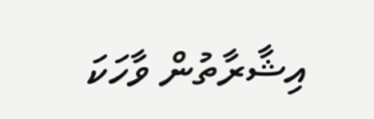އިޝާރާތުން ވާހަކަ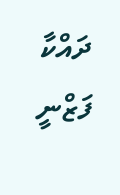ދައްކާ ފަޒްނީ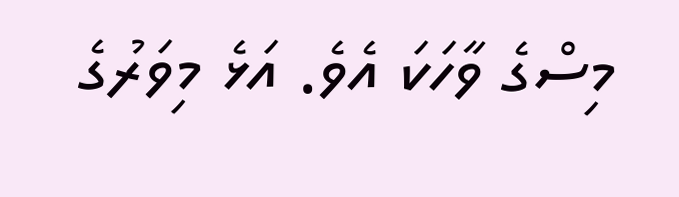މިސްގެ ވާހަކަ އެވެ. އަޅެ މިވަރުގެ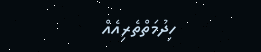ހިދުމަތްތެރިއެއް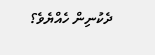ދެކުނިން ހެއްޔެވެ؟